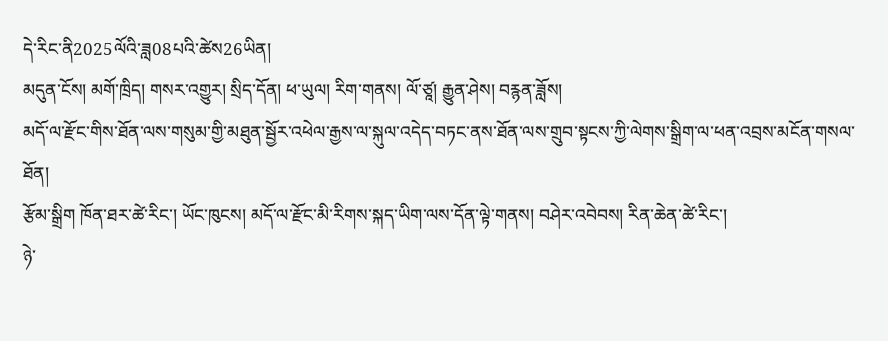དེ་རིང་ནི2025ལོའི་ཟླ08པའི་ཚེས26ཡིན།
མདུན་ངོས། མགོ་ཁྲིད། གསར་འགྱུར། སྲིད་དོན། ཕ་ཡུལ། རིག་གནས། ལོ་ཙཱ། རྒྱུན་ཤེས། བརྙན་ཟློས།
མདོ་ལ་རྫོང་གིས་ཐོན་ལས་གསུམ་གྱི་མཐུན་སྦྱོར་འཕེལ་རྒྱས་ལ་སྐུལ་འདེད་བཏང་ནས་ཐོན་ལས་གྲུབ་སྟངས་ཀྱི་ལེགས་སྒྲིག་ལ་ཕན་འབྲས་མངོན་གསལ་ཐོན།
རྩོམ་སྒྲིག ཁོན་ཐར་ཚེ་རིང་། ཡོང་ཁུངས། མདོ་ལ་རྫོང་མི་རིགས་སྐད་ཡིག་ལས་དོན་ལྟེ་གནས། བཤེར་འབེབས། རིན་ཆེན་ཚེ་རིང་།
ཉེ་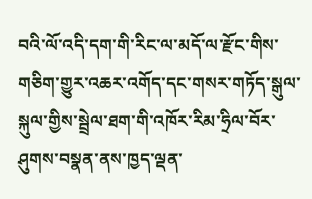བའི་ལོ་འདི་དག་གི་རིང་ལ་མདོ་ལ་རྫོང་གིས་གཅིག་གྱུར་འཆར་འགོད་དང་གསར་གཏོད་སྒུལ་སྐུལ་གྱིས་སྦྲེལ་ཐག་གི་འཁོར་རིམ་ཧྲིལ་བོར་ཤུགས་བསྣན་ནས་ཁྱད་ལྡན་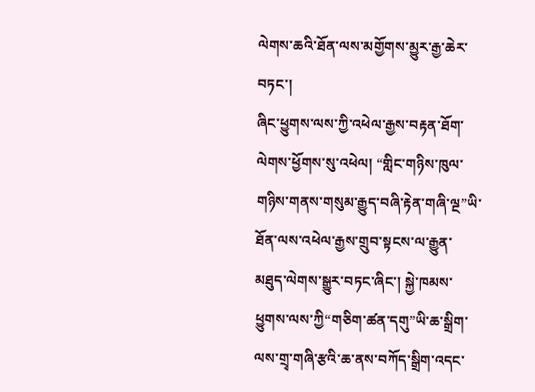ལེགས་ཆའི་ཐོན་ལས་མགྱོགས་མྱུར་རྒྱ་ཆེར་བཏང་།
ཞིང་ཕྱུགས་ལས་ཀྱི་འཕེལ་རྒྱས་བརྟན་ཐོག་ལེགས་ཕྱོགས་སུ་འཕེལ། “གླིང་གཉིས་ཁུལ་གཉིས་གནས་གསུམ་རྒྱུད་བཞི་རྟེན་གཞི་ལྔ”ཡི་ཐོན་ལས་འཕེལ་རྒྱས་གྲུབ་སྟངས་ལ་རྒྱུན་མཐུད་ལེགས་སྒྱུར་བཏང་ཞིང་། སྐྱེ་ཁམས་ཕྱུགས་ལས་ཀྱི“གཅིག་ཚན་དགུ”ཡི་ཆ་སྒྲིག་ལས་གྲྭ་གཞི་རྩའི་ཆ་ནས་བཀོད་སྒྲིག་འདང་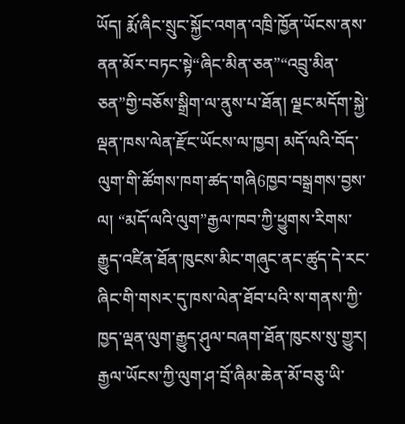ཡོད། རྨོ་ཞིང་སྲུང་སྐྱོང་འགན་འཁྲི་ཁྱོན་ཡོངས་ནས་ནན་མོར་བཏང་སྟེ“ཞིང་མིན་ཅན”“འབྲུ་མིན་ཅན”གྱི་བཅོས་སྒྲིག་ལ་ནུས་པ་ཐོན། ལྗང་མདོག་སྐྱེ་ལྡན་ཁས་ལེན་རྫོང་ཡོངས་ལ་ཁྱབ། མདོ་ལའི་བོད་ལུག་གི་ཚོགས་ཁག་ཚད་གཞི6ཁྱབ་བསྒྲགས་བྱས་ལ། “མདོ་ལའི་ལུག”རྒྱལ་ཁབ་ཀྱི་ཕྱུགས་རིགས་རྒྱུད་འཛིན་ཐོན་ཁུངས་མིང་གཞུང་ནང་ཚུད་དེ་རང་ཞིང་གི་གསར་དུ་ཁས་ལེན་ཐོབ་པའི་ས་གནས་ཀྱི་ཁྱད་ལྡན་ལུག་རྒྱུད་ཤུལ་བཞག་ཐོན་ཁུངས་སུ་གྱུར། རྒྱལ་ཡོངས་ཀྱི་ལུག་ཤ་བྲོ་ཞིམ་ཆེན་མོ་བཅུ་ཡི་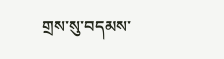གྲས་སུ་བདམས་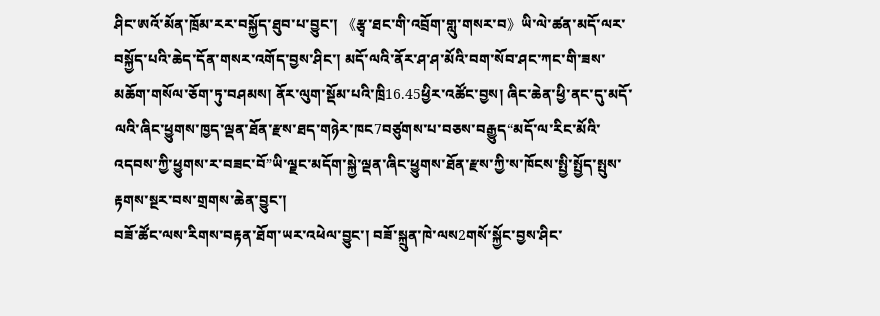ཤིང་ཨའོ་མོན་ཁྲོམ་རར་བསྐྱོད་ཐུབ་པ་བྱུང་། 《རྩྭ་ཐང་གི་འབྲོག་གླུ་གསར་བ》ཡི་ལེ་ཚན་མདོ་ལར་བསྐྱོད་པའི་ཆེད་དོན་གསར་འགོད་བྱས་ཤིང་། མདོ་ལའི་ནོར་ཤ་ཤ་མོའི་བག་སོབ་ཤང་ཀང་གི་ཟས་མཆོག་གསོལ་ཅོག་ཏུ་བཤམས། ནོར་ལུག་སྡོམ་པའི་ཁྲི16.45ཕྱིར་འཚོང་བྱས། ཞིང་ཆེན་ཕྱི་ནང་དུ་མདོ་ལའི་ཞིང་ཕྱུགས་ཁྱད་ལྡན་ཐོན་རྫས་ཐད་གཉེར་ཁང7བཙུགས་པ་བཅས་བརྒྱུད“མདོ་ལ་རིང་མོའི་འདབས་ཀྱི་ཕྱུགས་ར་བཟང་བོ”ཡི་ལྗང་མདོག་སྐྱེ་ལྡན་ཞིང་ཕྱུགས་ཐོན་རྫས་ཀྱི་ས་ཁོངས་སྤྱི་སྤྱོད་སྤུས་རྟགས་སྔར་བས་གྲགས་ཆེན་བྱུང་།
བཟོ་ཚོང་ལས་རིགས་བརྟན་ཐོག་ཡར་འཕེལ་བྱུང་། བཟོ་སྐྲུན་ཁེ་ལས2གསོ་སྐྱོང་བྱས་ཤིང་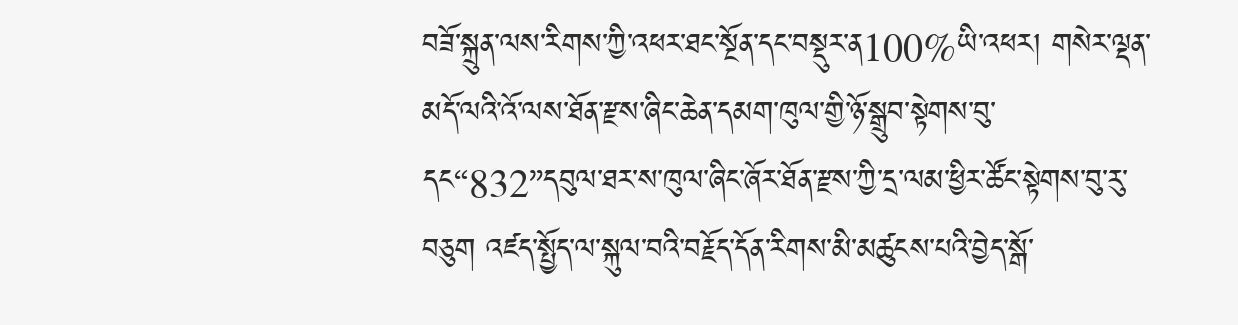བཟོ་སྐྲུན་ལས་རིགས་ཀྱི་འཕར་ཐང་སྔོན་དང་བསྡུར་ན100%ཡི་འཕར། གསེར་ལྡན་མདོ་ལའི་འོ་ལས་ཐོན་རྫས་ཞིང་ཆེན་དམག་ཁུལ་གྱི་ཉོ་སྒྲུབ་སྟེགས་བུ་དང“832”དབུལ་ཐར་ས་ཁུལ་ཞིང་ཞོར་ཐོན་རྫས་ཀྱི་དྲ་ལམ་ཕྱིར་ཚོང་སྟེགས་བུ་རུ་བཅུག འཛད་སྤྱོད་ལ་སྐུལ་བའི་བརྗོད་དོན་རིགས་མི་མཚུངས་པའི་བྱེད་སྒོ་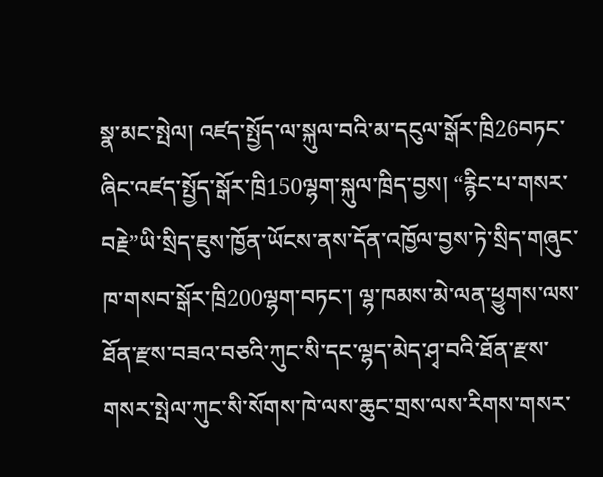སྣ་མང་སྤེལ། འཛད་སྤྱོད་ལ་སྐུལ་བའི་མ་དངུལ་སྒོར་ཁྲི26བཏང་ཞིང་འཛད་སྤྱོད་སྒོར་ཁྲི150ལྷག་སྐུལ་ཁྲིད་བྱས། “རྙིང་པ་གསར་བརྗེ”ཡི་སྲིད་ཇུས་ཁྱོན་ཡོངས་ནས་དོན་འཁྱོལ་བྱས་ཏེ་སྲིད་གཞུང་ཁ་གསབ་སྒོར་ཁྲི200ལྷག་བཏང་། ལྷ་ཁམས་མེ་ལན་ཕྱུགས་ལས་ཐོན་རྫས་བཟའ་བཅའི་ཀུང་སི་དང་ལྷད་མེད་ཤྭ་བའི་ཐོན་རྫས་གསར་སྤེལ་ཀུང་སི་སོགས་ཁེ་ལས་ཆུང་གྲས་ལས་རིགས་གསར་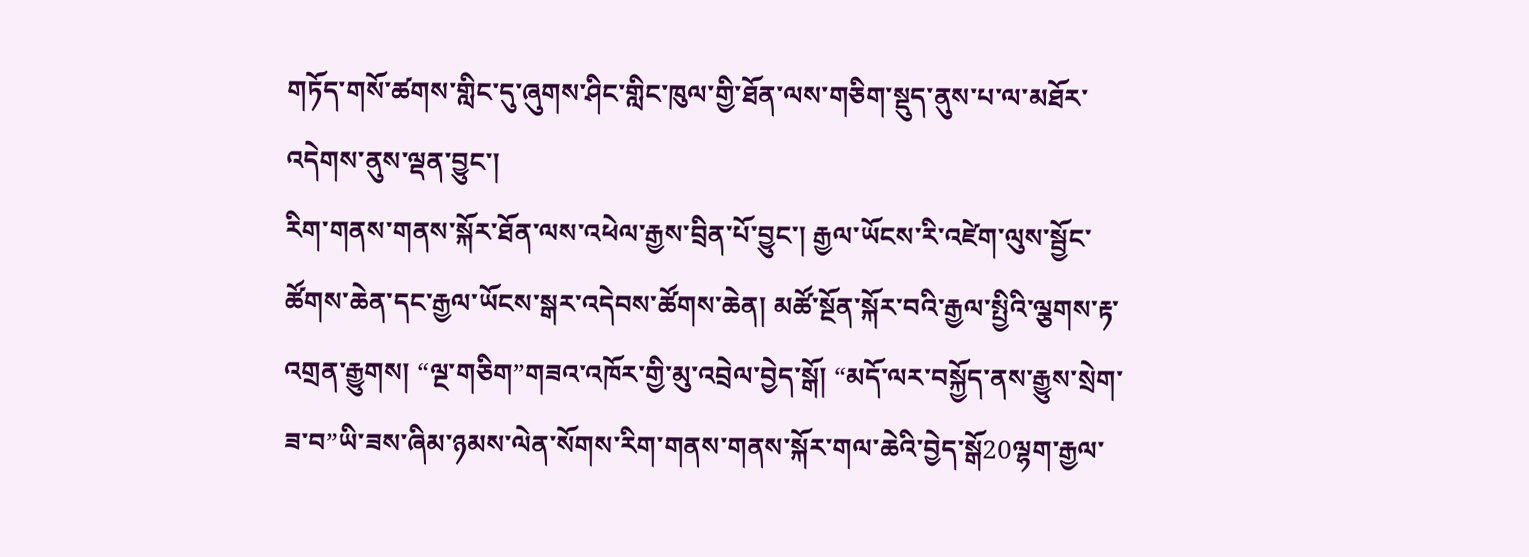གཏོད་གསོ་ཚགས་གླིང་དུ་ཞུགས་ཤིང་གླིང་ཁུལ་གྱི་ཐོན་ལས་གཅིག་སྡུད་ནུས་པ་ལ་མཐོར་འདེགས་ནུས་ལྡན་བྱུང་།
རིག་གནས་གནས་སྐོར་ཐོན་ལས་འཕེལ་རྒྱས་བྲིན་པོ་བྱུང་། རྒྱལ་ཡོངས་རི་འཛེག་ལུས་སྦྱོང་ཚོགས་ཆེན་དང་རྒྱལ་ཡོངས་སྒར་འདེབས་ཚོགས་ཆེན། མཚོ་སྔོན་སྐོར་བའི་རྒྱལ་སྤྱིའི་ལྕགས་རྟ་འགྲན་རྒྱུགས། “ལྔ་གཅིག”གཟའ་འཁོར་གྱི་མུ་འབྲེལ་བྱེད་སྒོ། “མདོ་ལར་བསྐྱོད་ནས་རྒྱུས་སྲེག་ཟ་བ”ཡི་ཟས་ཞིམ་ཉམས་ལེན་སོགས་རིག་གནས་གནས་སྐོར་གལ་ཆེའི་བྱེད་སྒོ20ལྷག་རྒྱལ་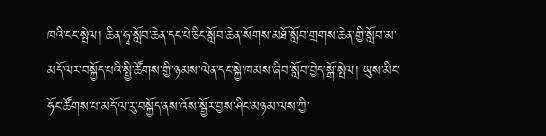ཁའི་ངང་སྤེལ། ཆིན་ཧྭ་སློབ་ཆེན་དང་པེ་ཅིང་སློབ་ཆེན་སོགས་མཐོ་སློབ་གྲགས་ཆེན་གྱི་སློབ་མ་མདོ་ལར་བསྐྱོད་པའི་སྤྱི་ཚོགས་གྱི་ཉམས་ལེན་དང་སྐྱེ་ཁམས་ཞིབ་སློབ་བྱེད་སྒོ་སྤེལ། ཡུས་མིང་ཧོང་ཚོགས་པ་མདོ་ལ་རུ་བསྐྱོད་ནས་འོས་སྦྱོར་བྱས་ཤིང་མཉམ་ལས་ཀྱི་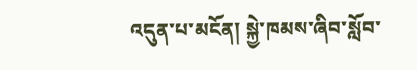འདུན་པ་མངོན། སྐྱེ་ཁམས་ཞིབ་སློབ་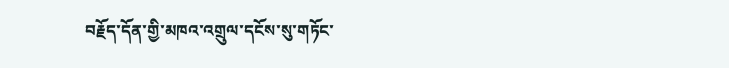བརྗོད་དོན་གྱི་མཁའ་འགྲུལ་དངོས་སུ་གཏོང་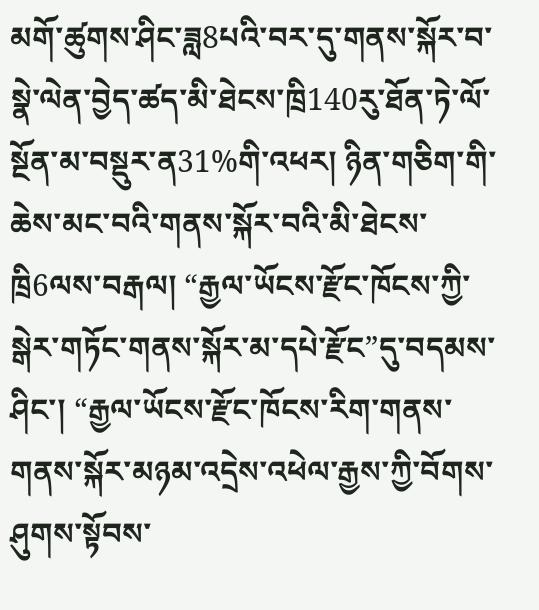མགོ་ཚུགས་ཤིང་ཟླ8པའི་བར་དུ་གནས་སྐོར་བ་སྣེ་ལེན་བྱེད་ཚད་མི་ཐེངས་ཁྲི140རུ་ཐོན་ཏེ་ལོ་སྔོན་མ་བསྡུར་ན31%གི་འཕར། ཉིན་གཅིག་གི་ཆེས་མང་བའི་གནས་སྐོར་བའི་མི་ཐེངས་ཁྲི6ལས་བརྒལ། “རྒྱལ་ཡོངས་རྫོང་ཁོངས་ཀྱི་སྒེར་གཏོང་གནས་སྐོར་མ་དཔེ་རྫོང”དུ་བདམས་ཤིང་། “རྒྱལ་ཡོངས་རྫོང་ཁོངས་རིག་གནས་གནས་སྐོར་མཉམ་འདྲེས་འཕེལ་རྒྱས་ཀྱི་བོགས་ཤུགས་སྟོབས་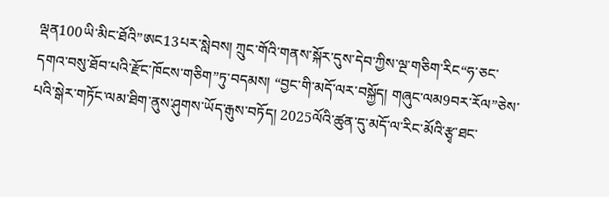ལྡན100ཡི་མིང་ཐོའི”ཨང13པར་སླེབས། ཀྲུང་གོའི་གནས་སྐོར་དུས་དེབ་ཀྱིས་ལྔ་གཅིག་རིང“ཧ་ཅང་དགའ་བསུ་ཐོབ་པའི་རྫོང་ཁོངས་གཅིག”ཏུ་བདམས། “བྱང་གི་མདོ་ལར་བསྐྱོད། གཞུང་ལམ9བར་རོལ”ཅེས་པའི་སྒེར་གཏོང་ལམ་ཐིག་ནུས་ཤུགས་ཡོད་རྒུས་བཏོད། 2025ལོའི་ཚུན་དུ་མདོ་ལ་རིང་མོའི་རྩྭ་ཐང་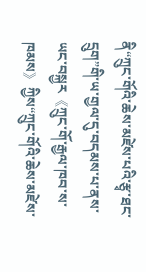ནི“ཀྲུང་གོའི་ཆེས་མཛེས་པའི་རྩྭ་ཐང་དྲུག”གི་ཡ་གྱལ་དུ་བདམས་པ་ནས་ཡང་བསྐྱར《ཀྲུང་གོ་རྒྱལ་ཁབ་ས་ཁམས》ཀྱིས“ཀྲུང་གོའི་ཆེས་མཛེས་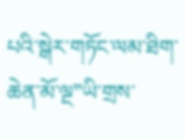པའི་སྒེར་གཏོང་ལམ་ཐིག་ཆེན་མོ་ལྔ”ཡི་གྲས་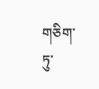གཅིག་ཏུ་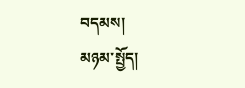བདམས།
མཉམ་སྤྱོད།